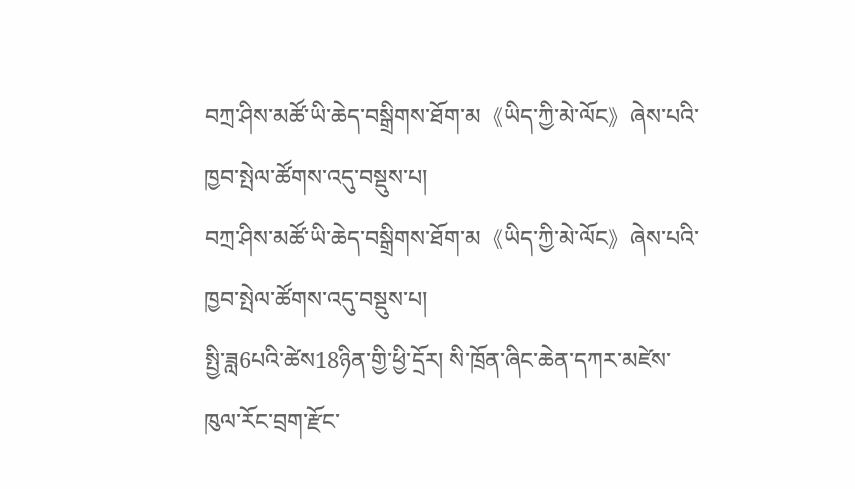བཀྲ་ཤིས་མཚོ་ཡི་ཆེད་བསྒྲིགས་ཐོག་མ《ཡིད་ཀྱི་མེ་ལོང》ཞེས་པའི་ཁྱབ་སྤེལ་ཚོགས་འདུ་བསྡུས་པ།
བཀྲ་ཤིས་མཚོ་ཡི་ཆེད་བསྒྲིགས་ཐོག་མ《ཡིད་ཀྱི་མེ་ལོང》ཞེས་པའི་ཁྱབ་སྤེལ་ཚོགས་འདུ་བསྡུས་པ།
སྤྱི་ཟླ6པའི་ཚེས18ཉིན་གྱི་ཕྱི་དྲོར། སི་ཁྲོན་ཞིང་ཆེན་དཀར་མཛེས་ཁུལ་རོང་བྲག་རྫོང་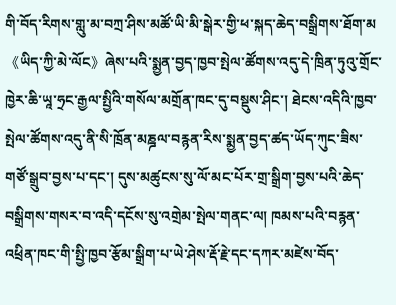གི་བོད་རིགས་གླུ་མ་བཀྲ་ཤིས་མཚོ་ཡི་མི་སྒེར་གྱི་ཕ་སྐད་ཆེད་བསྒྲིགས་ཐོག་མ《ཡིད་ཀྱི་མེ་ལོང》ཞེས་པའི་སྨྱན་བྱད་ཁྱབ་སྤེལ་ཚོགས་འདུ་དེ་ཁྲིན་ཏུའུ་གྲོང་ཁྱེར་ཆི་ཡཱ་ཧྲང་རྒྱལ་སྤྱིའི་གསོལ་མགྲོན་ཁང་དུ་བསྡུས་ཤིང་། ཐེངས་འདིའི་ཁྱབ་སྤེལ་ཚོགས་འདུ་ནི་སི་ཁྲོན་མཎྜལ་བརྙན་རིས་སྨྱན་བྱད་ཚད་ཡོད་ཀུང་ཟིས་གཙོ་སྒྲུབ་བྱས་པ་དང་། དུས་མཚུངས་སུ་ལོ་མང་པོར་གྲ་སྒྲིག་བྱས་པའི་ཆེད་བསྒྲིགས་གསར་བ་འདི་དངོས་སུ་འགྲེམ་སྤེལ་གནང་ལ། ཁམས་པའི་བརྙན་འཕྲིན་ཁང་གི་སྤྱི་ཁྱབ་རྩོམ་སྒྲིག་པ་ཡེ་ཤེས་རྡོ་རྗེ་དང་དཀར་མཛེས་བོད་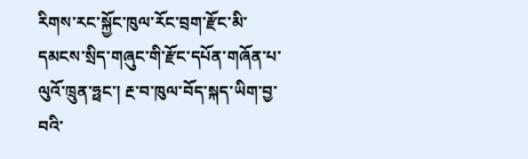རིགས་རང་སྐྱོང་ཁུལ་རོང་བྲག་རྫོང་མི་དམངས་སྲིད་གཞུང་གི་རྫོང་དཔོན་གཞོན་པ་ལུའོ་ཁྲུན་ཧྥང་། རྔ་བ་ཁུལ་བོད་སྐད་ཡིག་བྱ་བའི་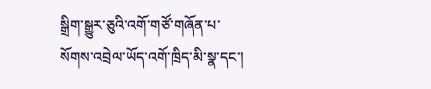སྒྲིག་སྒྱུར་ཅུའི་འགོ་གཙོ་གཞོན་པ་སོགས་འབྲེལ་ཡོད་འགོ་ཁྲིད་མི་སྣ་དང་།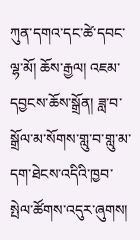ཀུན་དགའ་དང་ཚེ་དབང་ལྷ་མོ། ཆོས་རྒྱལ། འཇམ་དབྱངས་ཆོས་སྒྲོན། ཟླ་བ་སྒྲོལ་མ་སོགས་གླུ་བ་གླུ་མ་དག་ཐེངས་འདིའི་ཁྱབ་སྤེལ་ཚོགས་འདུར་ཞུགས།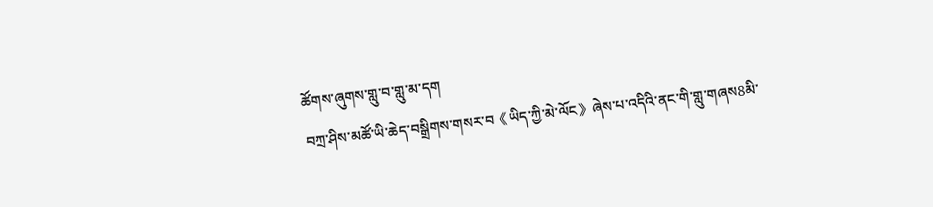ཚོགས་ཞུགས་གླུ་བ་གླུ་མ་དག
བཀྲ་ཤིས་མཚོ་ཡི་ཆེད་བསྒྲིགས་གསར་བ《ཡིད་ཀྱི་མེ་ལོང》ཞེས་པ་འདིའི་ནང་གི་གླུ་གཞས8མི་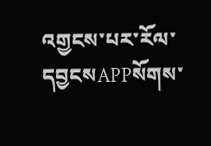འགྱངས་པར་རོལ་དབྱངསAPPསོགས་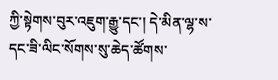ཀྱི་སྟེགས་བུར་འཇུག་རྒྱུ་དང་། དེ་མིན་ལྷ་ས་དང་ཟི་ལིང་སོགས་སུ་ཆེད་ཚོགས་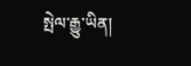སྤེལ་རྒྱུ་ཡིན།